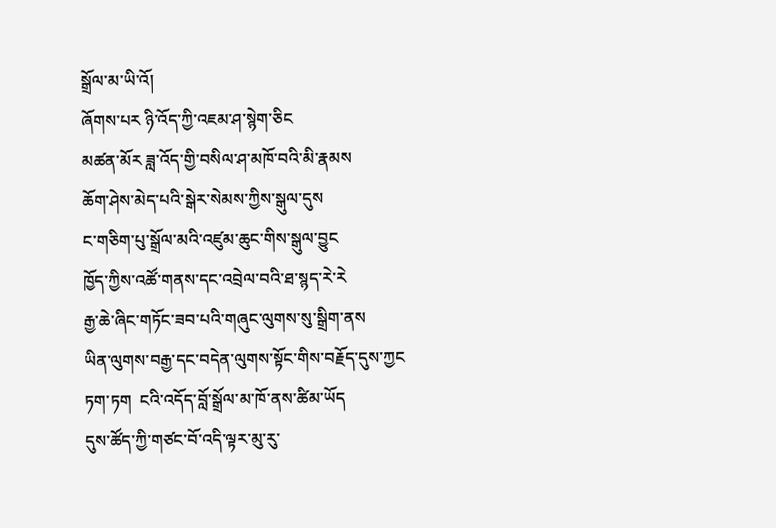སྒྲོལ་མ་ཡི་འོ།
ཞོགས་པར ཉི་འོད་ཀྱི་འཇམ་ཤ་སྙེག་ཅིང
མཚན་མོར ཟླ་འོད་གྱི་བསིལ་ཤ་མཁོ་བའི་མི་རྣམས
ཆོག་ཤེས་མེད་པའི་སྒེར་སེམས་ཀྱིས་སྒུལ་དུས
ང་གཅིག་པུ་སྒྲོལ་མའི་འཛུམ་ཆུང་གིས་སྒུལ་བྱུང
ཁྱོད་ཀྱིས་འཚོ་གནས་དང་འབྲེལ་བའི་ཐ་སྙད་རེ་རེ
རྒྱ་ཆེ་ཞིང་གཏོང་ཟབ་པའི་གཞུང་ལུགས་སུ་སྒྲིག་ནས
ཡིན་ལུགས་བརྒྱ་དང་བདེན་ལུགས་སྟོང་གིས་བརྗོད་དུས་ཀྱང
ཏག་ཏག  ངའི་འདོད་བློ་སྒྲོལ་མ་ཁོ་ནས་ཚིམ་ཡོད
དུས་ཚོད་ཀྱི་གཙང་བོ་འདི་ལྟར་མུ་རུ་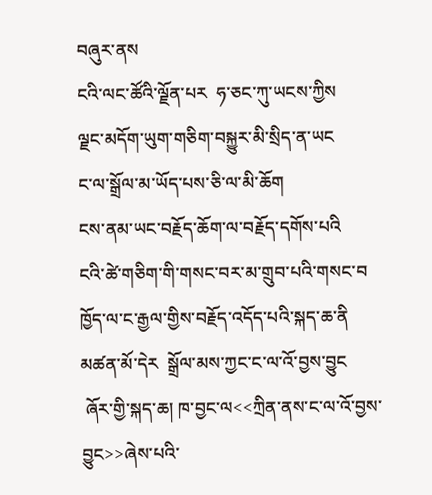བཞུར་ནས
ངའི་ལང་ཚོའི་ལྗོན་པར  ཧ་ཅང་ཀུ་ཡངས་ཀྱིས
ལྗང་མདོག་ཡུག་གཅིག་བསྐྱུར་མི་སྲིད་ན་ཡང
ང་ལ་སྒྲོལ་མ་ཡོད་པས་ཅི་ལ་མི་ཆོག
ངས་ནམ་ཡང་བརྗོད་ཆོག་ལ་བརྗོད་དགོས་པའི
ངའི་ཚེ་གཅིག་གི་གསང་བར་མ་གྲུབ་པའི་གསང་བ
ཁྱོད་ལ་ང་རྒྱལ་གྱིས་བརྗོད་འདོད་པའི་སྐད་ཆ་ནི
མཚན་མོ་དེར  སྒྲོལ་མས་ཀྱང་ང་ལ་འོ་བྱས་བྱུང
 ཞོར་གྱི་སྐད་ཆ། ཁ་བྱང་ལ<<ཀྲིན་ནས་ང་ལ་འོ་བྱས་བྱུང>>ཞེས་པའི་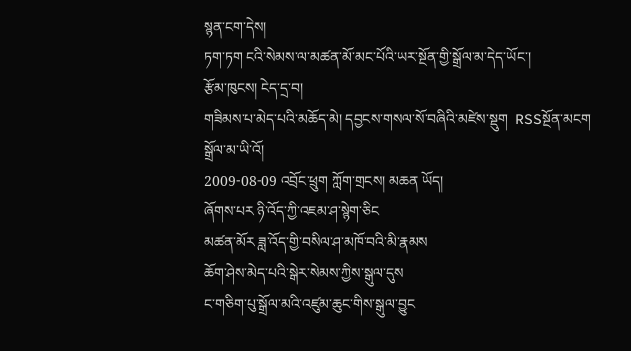སྙན་ངག་དེས།
ཏག་ཏག ངའི་སེམས་ལ་མཚན་མོ་མང་པོའི་ཡར་སྔོན་གྱི་སྒྲོལ་མ་དེད་ཡོང་།
རྩོམ་ཁུངས། ངེད་དྲ་བ།
གཟིམས་པ་མེད་པའི་མཆོད་མེ། དབྱངས་གསལ་སོ་བཞིའི་མཛེས་སྡུག  RSSསྔོན་མངག
སྒྲོལ་མ་ཡི་འོ།
2009-08-09 འབྲོང་ཕྲུག ཀློག་གྲངས། མཆན ཡོད།
ཞོགས་པར ཉི་འོད་ཀྱི་འཇམ་ཤ་སྙེག་ཅིང
མཚན་མོར ཟླ་འོད་གྱི་བསིལ་ཤ་མཁོ་བའི་མི་རྣམས
ཆོག་ཤེས་མེད་པའི་སྒེར་སེམས་ཀྱིས་སྒུལ་དུས
ང་གཅིག་པུ་སྒྲོལ་མའི་འཛུམ་ཆུང་གིས་སྒུལ་བྱུང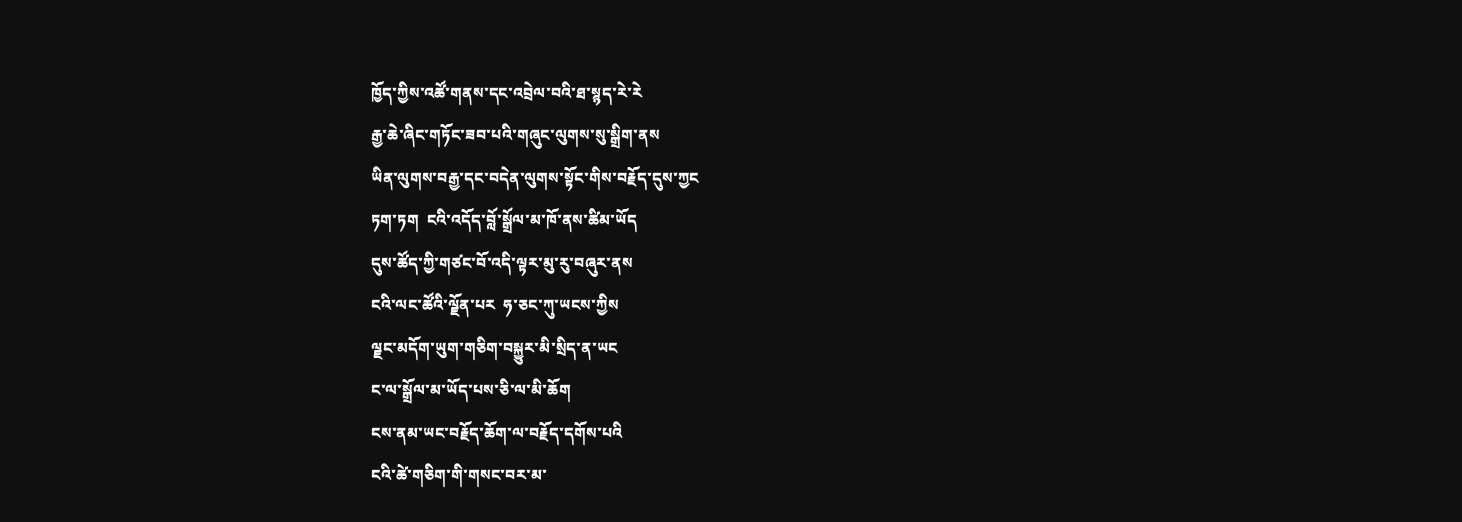ཁྱོད་ཀྱིས་འཚོ་གནས་དང་འབྲེལ་བའི་ཐ་སྙད་རེ་རེ
རྒྱ་ཆེ་ཞིང་གཏོང་ཟབ་པའི་གཞུང་ལུགས་སུ་སྒྲིག་ནས
ཡིན་ལུགས་བརྒྱ་དང་བདེན་ལུགས་སྟོང་གིས་བརྗོད་དུས་ཀྱང
ཏག་ཏག  ངའི་འདོད་བློ་སྒྲོལ་མ་ཁོ་ནས་ཚིམ་ཡོད
དུས་ཚོད་ཀྱི་གཙང་བོ་འདི་ལྟར་མུ་རུ་བཞུར་ནས
ངའི་ལང་ཚོའི་ལྗོན་པར  ཧ་ཅང་ཀུ་ཡངས་ཀྱིས
ལྗང་མདོག་ཡུག་གཅིག་བསྐྱུར་མི་སྲིད་ན་ཡང
ང་ལ་སྒྲོལ་མ་ཡོད་པས་ཅི་ལ་མི་ཆོག
ངས་ནམ་ཡང་བརྗོད་ཆོག་ལ་བརྗོད་དགོས་པའི
ངའི་ཚེ་གཅིག་གི་གསང་བར་མ་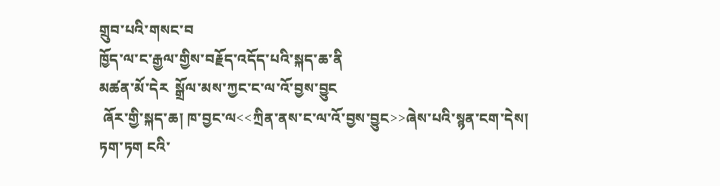གྲུབ་པའི་གསང་བ
ཁྱོད་ལ་ང་རྒྱལ་གྱིས་བརྗོད་འདོད་པའི་སྐད་ཆ་ནི
མཚན་མོ་དེར  སྒྲོལ་མས་ཀྱང་ང་ལ་འོ་བྱས་བྱུང
 ཞོར་གྱི་སྐད་ཆ། ཁ་བྱང་ལ<<ཀྲིན་ནས་ང་ལ་འོ་བྱས་བྱུང>>ཞེས་པའི་སྙན་ངག་དེས།
ཏག་ཏག ངའི་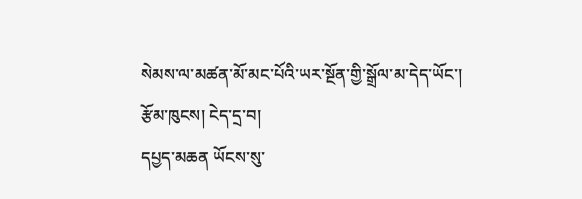སེམས་ལ་མཚན་མོ་མང་པོའི་ཡར་སྔོན་གྱི་སྒྲོལ་མ་དེད་ཡོང་།
རྩོམ་ཁུངས། ངེད་དྲ་བ།
དཔྱད་མཆན ཡོངས་སུ་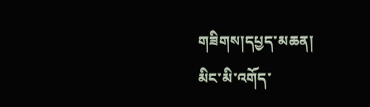གཟིགས།དཔྱད་མཆན།
མིང་མི་འགོད་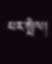པར་སྤེལ།